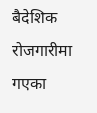बैदेशिक रोजगारीमा गएका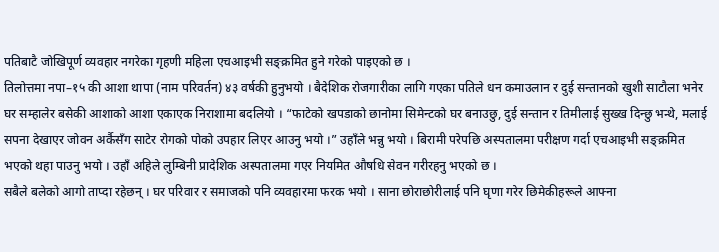पतिबाटै जोखिपूर्ण व्यवहार नगरेका गृहणी महिला एचआइभी सङ्क्रमित हुने गरेको पाइएको छ ।
तिलोत्तमा नपा–१५ की आशा थापा (नाम परिवर्तन) ४३ वर्षकी हुनुभयो । बैदेशिक रोजगारीका लागि गएका पतिले धन कमाउलान र दुई सन्तानको खुशी साटौला भनेर घर सम्हालेर बसेकी आशाको आशा एकाएक निराशामा बदलियो । “फाटेको खपडाको छानोमा सिमेन्टको घर बनाउछु, दुई सन्तान र तिमीलाई सुख्ख दिन्छु भन्थे, मलाई सपना देखाएर जोवन अर्कैसँग साटेर रोगको पोको उपहार लिएर आउनु भयो ।” उहाँले भन्नु भयो । बिरामी परेपछि अस्पतालमा परीक्षण गर्दा एचआइभी सङ्क्रमित भएको थहा पाउनु भयो । उहाँ अहिले लुम्बिनी प्रादेशिक अस्पतालमा गएर नियमित औषधि सेवन गरीरहनु भएको छ ।
सबैले बलेको आगो ताप्दा रहेछन् । घर परिवार र समाजको पनि व्यवहारमा फरक भयो । साना छोराछोरीलाई पनि घृणा गरेर छिमेकीहरूले आफ्ना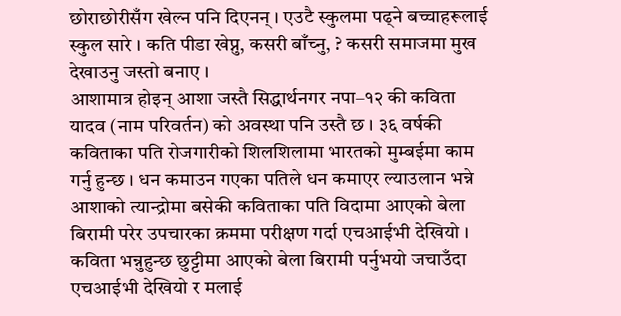छोराछोरीसँग खेल्न पनि दिएनन् । एउटै स्कुलमा पढ्ने बच्चाहरूलाई स्कुल सारे । कति पीडा खेप्नु, कसरी बाँच्नु, ? कसरी समाजमा मुख देखाउनु जस्तो बनाए ।
आशामात्र होइन् आशा जस्तै सिद्धार्थनगर नपा–१२ की कविता यादव (नाम परिवर्तन) को अवस्था पनि उस्तै छ । ३६ वर्षकी कविताका पति रोजगारीको शिलशिलामा भारतको मुम्बईमा काम गर्नु हुन्छ । धन कमाउन गएका पतिले धन कमाएर ल्याउलान भन्ने आशाको त्यान्द्रोमा बसेकी कविताका पति विदामा आएको बेला बिरामी परेर उपचारका क्रममा परीक्षण गर्दा एचआईभी देखियो । कविता भन्नुहुन्छ छुट्टीमा आएको बेला बिरामी पर्नुभयो जचाउँदा एचआईभी देखियो र मलाई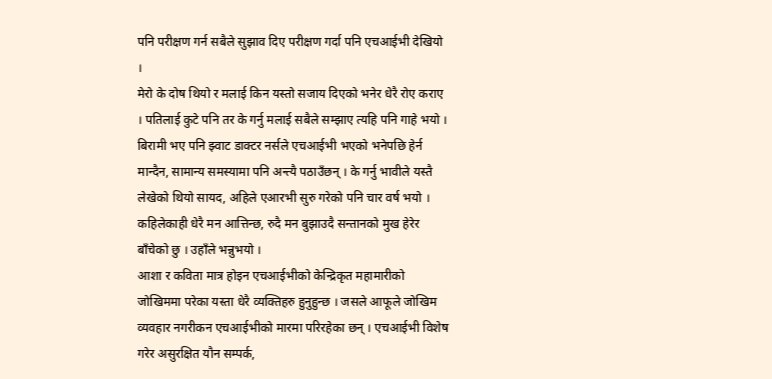पनि परीक्षण गर्न सबैले सुझाव दिए परीक्षण गर्दा पनि एचआईभी देखियो ।
मेरो के दोष थियो र मलाई किन यस्तो सजाय दिएको भनेर धेरै रोए कराए । पतिलाई कुटे पनि तर के गर्नु मलाई सबैले सम्झाए त्यहि पनि गाहे भयो । बिरामी भए पनि झ्वाट डाक्टर नर्सले एचआईभी भएको भनेपछि हेर्न मान्दैन, सामान्य समस्यामा पनि अन्त्यै पठाउँछन् । के गर्नु भावीले यस्तै लेखेको थियो सायद, अहिले एआरभी सुरु गरेको पनि चार वर्ष भयो । कहिलेकाही धेरै मन आत्तिन्छ, रुदै मन बुझाउदै सन्तानको मुख हेरेर बाँचेको छु । उहाँले भन्नुभयो ।
आशा र कविता मात्र होइन एचआईभीको केन्द्रिकृत महामारीको जोखिममा परेका यस्ता धेरै व्यक्तिहरु हुनुहुन्छ । जसले आफूले जोखिम व्यवहार नगरीकन एचआईभीको मारमा परिरहेका छन् । एचआईभी विशेष गरेर असुरक्षित यौन सम्पर्क,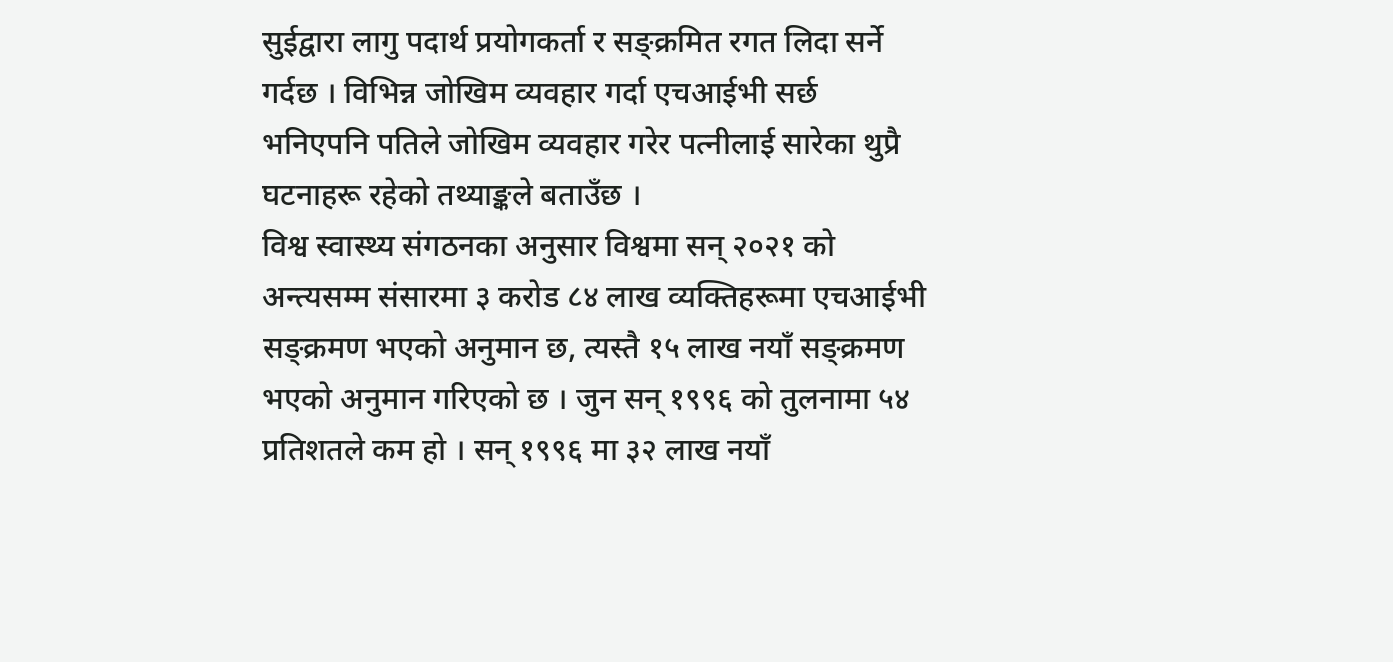सुईद्वारा लागु पदार्थ प्रयोगकर्ता र सङ्क्रमित रगत लिदा सर्ने गर्दछ । विभिन्न जोखिम व्यवहार गर्दा एचआईभी सर्छ भनिएपनि पतिले जोखिम व्यवहार गरेर पत्नीलाई सारेका थुप्रै घटनाहरू रहेको तथ्याङ्कले बताउँछ ।
विश्व स्वास्थ्य संगठनका अनुसार विश्वमा सन् २०२१ को अन्त्यसम्म संसारमा ३ करोड ८४ लाख व्यक्तिहरूमा एचआईभी सङ्क्रमण भएको अनुमान छ, त्यस्तै १५ लाख नयाँ सङ्क्रमण भएको अनुमान गरिएको छ । जुन सन् १९९६ को तुलनामा ५४ प्रतिशतले कम हो । सन् १९९६ मा ३२ लाख नयाँ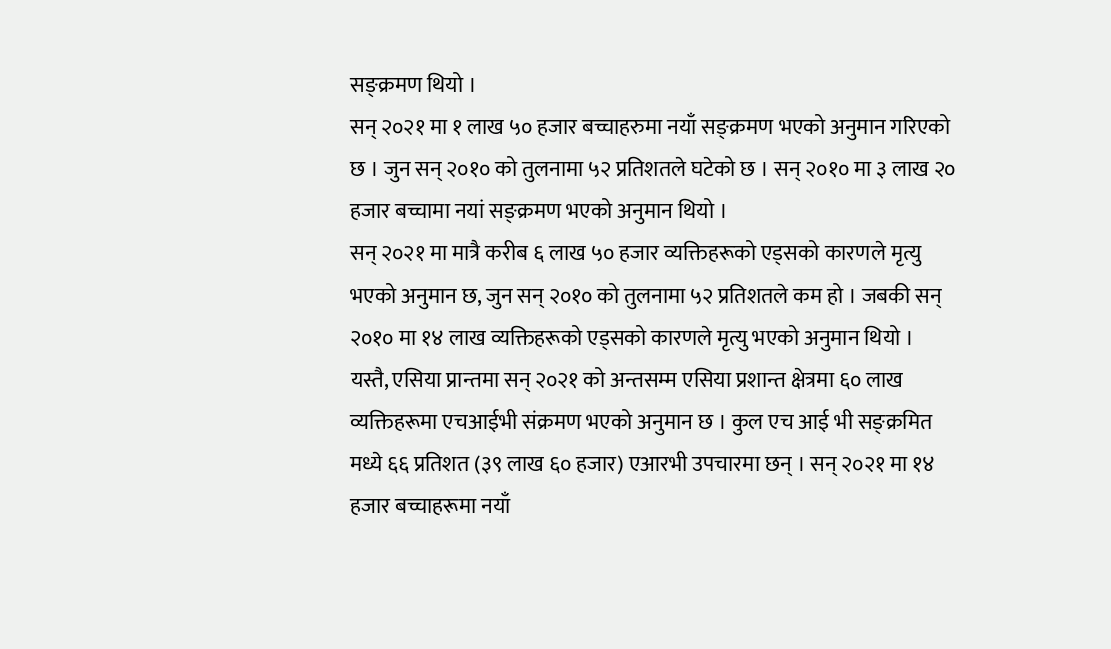सङ्क्रमण थियो ।
सन् २०२१ मा १ लाख ५० हजार बच्चाहरुमा नयाँ सङ्क्रमण भएको अनुमान गरिएको छ । जुन सन् २०१० को तुलनामा ५२ प्रतिशतले घटेको छ । सन् २०१० मा ३ लाख २० हजार बच्चामा नयां सङ्क्रमण भएको अनुमान थियो ।
सन् २०२१ मा मात्रै करीब ६ लाख ५० हजार व्यक्तिहरूको एड्सको कारणले मृत्यु भएको अनुमान छ, जुन सन् २०१० को तुलनामा ५२ प्रतिशतले कम हो । जबकी सन् २०१० मा १४ लाख व्यक्तिहरूको एड्सको कारणले मृत्यु भएको अनुमान थियो ।
यस्तै, एसिया प्रान्तमा सन् २०२१ को अन्तसम्म एसिया प्रशान्त क्षेत्रमा ६० लाख व्यक्तिहरूमा एचआईभी संक्रमण भएको अनुमान छ । कुल एच आई भी सङ्क्रमित मध्ये ६६ प्रतिशत (३९ लाख ६० हजार) एआरभी उपचारमा छन् । सन् २०२१ मा १४ हजार बच्चाहरूमा नयाँ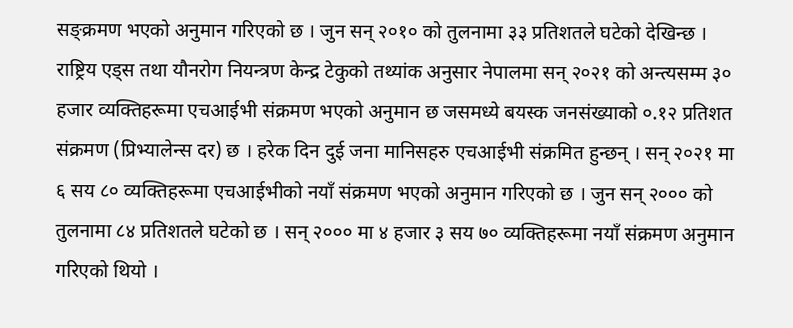सङ्क्रमण भएको अनुमान गरिएको छ । जुन सन् २०१० को तुलनामा ३३ प्रतिशतले घटेको देखिन्छ ।
राष्ट्रिय एड्स तथा यौनरोग नियन्त्रण केन्द्र टेकुको तथ्यांक अनुसार नेपालमा सन् २०२१ को अन्त्यसम्म ३० हजार व्यक्तिहरूमा एचआईभी संक्रमण भएको अनुमान छ जसमध्ये बयस्क जनसंख्याको ०.१२ प्रतिशत संक्रमण (प्रिभ्यालेन्स दर) छ । हरेक दिन दुई जना मानिसहरु एचआईभी संक्रमित हुन्छन् । सन् २०२१ मा ६ सय ८० व्यक्तिहरूमा एचआईभीको नयाँ संक्रमण भएको अनुमान गरिएको छ । जुन सन् २००० को तुलनामा ८४ प्रतिशतले घटेको छ । सन् २००० मा ४ हजार ३ सय ७० व्यक्तिहरूमा नयाँ संक्रमण अनुमान गरिएको थियो ।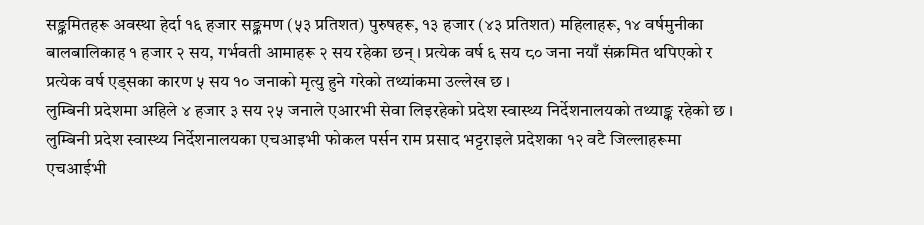सङ्क्रमितहरू अवस्था हेर्दा १६ हजार सङ्क्रमण (५३ प्रतिशत) पुरुषहरू, १३ हजार (४३ प्रतिशत) महिलाहरू, १४ वर्षमुनीका बालबालिकाह १ हजार २ सय, गर्भवती आमाहरू २ सय रहेका छन् । प्रत्येक वर्ष ६ सय ८० जना नयाँ संक्रमित थपिएको र प्रत्येक वर्ष एड्सका कारण ५ सय १० जनाको मृत्यु हुने गरेको तथ्यांकमा उल्लेख छ ।
लुम्बिनी प्रदेशमा अहिले ४ हजार ३ सय २५ जनाले एआरभी सेवा लिइरहेको प्रदेश स्वास्थ्य निर्देशनालयको तथ्याङ्क रहेको छ ।
लुम्बिनी प्रदेश स्वास्थ्य निर्देशनालयका एचआइभी फोकल पर्सन राम प्रसाद भट्टराइले प्रदेशका १२ वटै जिल्लाहरूमा एचआईभी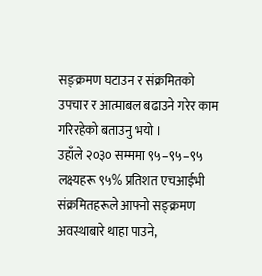सङ्क्रमण घटाउन र संक्रमितको उपचार र आत्माबल बढाउने गरेर काम गरिरहेको बताउनु भयो ।
उहाँले २०३० सम्ममा ९५–९५–९५ लक्ष्यहरू ९५% प्रतिशत एचआईभी संक्रमितहरूले आफ्नो सङ्क्रमण अवस्थाबारे थाहा पाउने,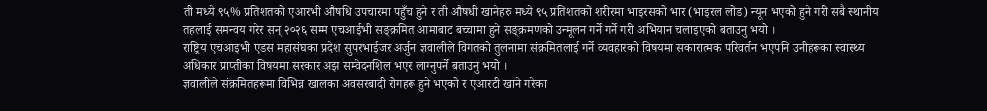ती मध्ये ९५% प्रतिशतको एआरभी औषधि उपचारमा पहुँच हुने र ती औषधी खानेहरु मध्ये ९५ प्रतिशतको शरीरमा भाइरसको भार (भाइरल लोड) न्यून भएको हुने गरी सबै स्थानीय तहलाई समन्वय गरेर सन् २०२६ सम्म एचआईभी सङ्क्रमित आमाबाट बच्चामा हुने सङ्क्रमणको उन्मूलन गर्ने गर्ने गरी अभियान चलाइएको बताउनु भयो ।
राष्ट्रिय एचआइभी एडस महासंघका प्रदेश सुपरभाईजर अर्जुन ज्ञवालीले विगतको तुलनामा संक्रमितलाई गर्ने व्यवहारको विषयमा सकारात्मक परिवर्तन भएपनि उनीहरूका स्वास्थ्य अधिकार प्राप्तीका विषयमा सरकार अझ सम्वेदनशिल भएर लाग्नुपर्ने बताउनु भयो ।
ज्ञवालीले संक्रमितहरूमा विभिन्न खालका अवसरबादी रोगहरू हुने भएको र एआरटी खाने गरेका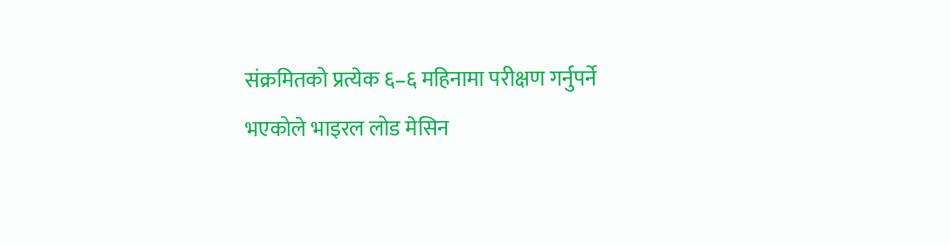संक्रमितको प्रत्येक ६–६ महिनामा परीक्षण गर्नुपर्ने भएकोले भाइरल लोड मेसिन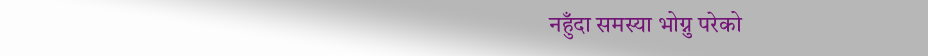नहुँदा समस्या भोग्नु परेको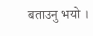बताउनु भयो ।